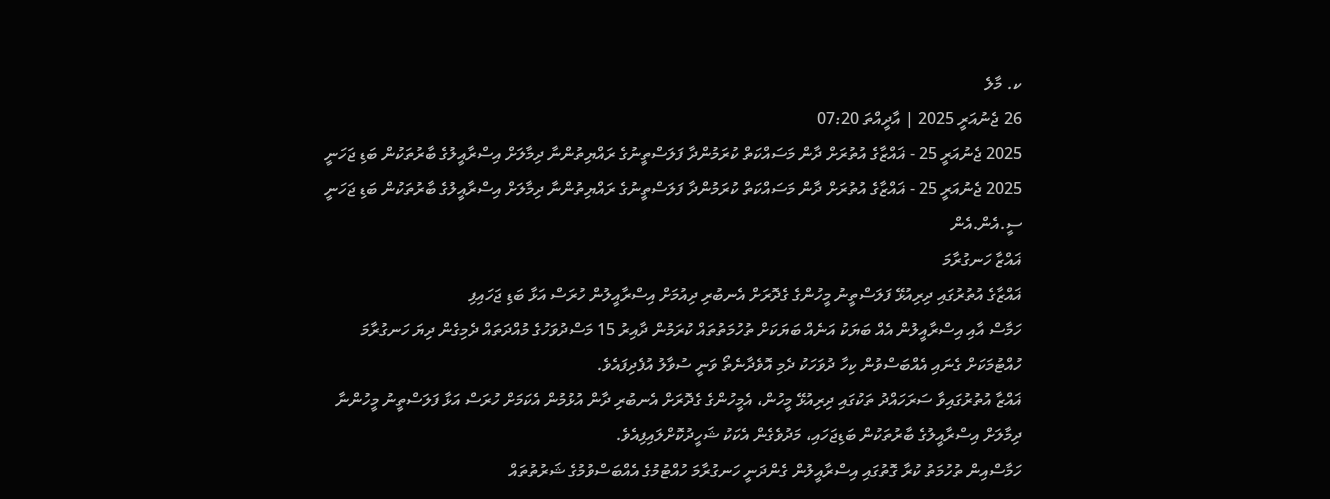ކ. މާލެ
26 ޖެނުއަރީ 2025 | އާދީއްތަ 07:20
2025 ޖެނުއަރީ 25 - ޣައްޒާގެ އުތުރަށް ދާން މަސައްކަތް ކުރަމުންދާ ފަލަސްތީނުގެ ރައްޔިތުންނާ ދިމާލަށް އިސްރާއީލުގެ ބާރުތަކުން ބަޑި ޖަހަނީ
2025 ޖެނުއަރީ 25 - ޣައްޒާގެ އުތުރަށް ދާން މަސައްކަތް ކުރަމުންދާ ފަލަސްތީނުގެ ރައްޔިތުންނާ ދިމާލަށް އިސްރާއީލުގެ ބާރުތަކުން ބަޑި ޖަހަނީ
ސީ.އެން.އެން
ޣައްޒާ ހަނގުރާމަ
ޣައްޒާގެ އުތުރުގައި ދިރިއުޅޭ ފަލަސްތީނު މީހުންގެ ގެދޮރަށް އެނބުރި ދިއުމަށް އިސްރާއީލުން ހުރަސް އަޅާ ބަޑި ޖަހައިފި
ހަމާސް އާއި އިސްރާއީލުން އެއް ބަޔަކު އަނެއް ބަޔަކަށް ތުހުމަތުތައް ކުރަމުން ދާއިރު 15 މަސްދުވަހުގެ މުއްދަތައް ދެމިގެން ދިޔަ ހަނގުރާމަ ހުއްޓުމަކަށް ގެނައި އެއްބަސްވުން ކިހާ ދުވަހަކު ދެމި އޮވެދާނެތޯ ވަނީ ސުވާލު އުފެދިފައެވެ.
ޣައްޒާ އުތުރުގައިވާ ސަރަހައްދު ތަކުގައި ދިރިއުޅޭ މީހުން، އެމީހުންގެ ގެދޮރަށް އެނބުރި ދާން އުޅުމުން އެކަމަށް ހުރަސް އަޅާ ފަލަސްތީނު މީހުންނާ ދިމާލަށް އިސްރާއީލުގެ ބާރުތަކުން ބަޑިޖަހައި، މަދުވެގެން އެކަކު ޝަހީދުކޮށްލައިފިއެވެ.
ހަމާސްއިން ތުހުމަތު ކުރާ ގޮތުގައި އިސްރާއީލުން ގެންދަނީ ހަނގުރާމަ ހުއްޓުމުގެ އެއްބަސްވުމުގެ ޝަރުތުތައް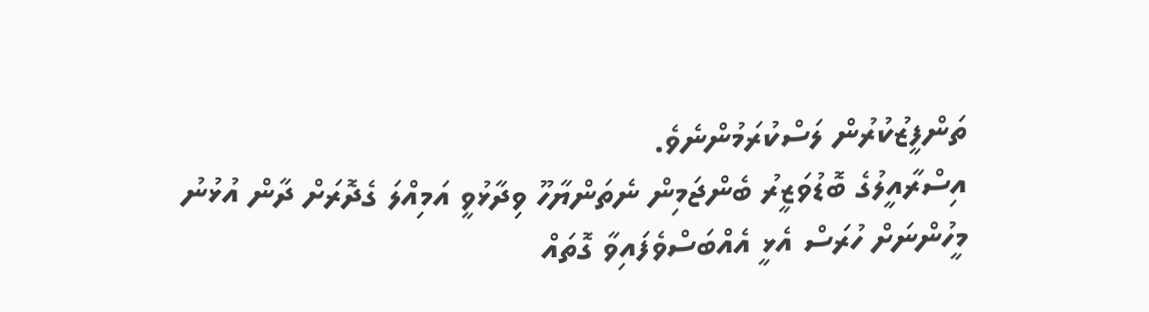ތަންފީޒުކުރުން ލަސްކުރަމުންނެވެ.
އިސްރާއީލުގެ ބޮޑުވަޒީރު ބެންޖަމިން ނެތަންޔާހޫ ވިދާޅުވީ އަމިއްލަ ގެދޮރަށް ދާން އުޅުނު މީހުންނަށް ހުރަސް އެޅީ އެއްބަސްވެފައިވާ ގޮތައް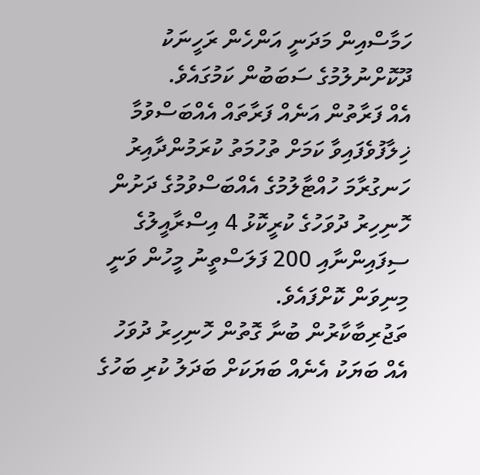ހަމާސްއިން މަދަނީ އަންހެން ރަހީނަކު ދޫކޮށްނުލުމުގެ ސަބަބުން ކަމުގައެވެ.
އެއް ފަރާތުން އަނެއް ފަރާތައް އެއްބަސްވުމާ ޚިލާފުވެފައިވާ ކަމަށް ތުހުމަތު ކުރަމުންދާއިރު ހަނގުރާމަ ހުއްޓާލުމުގެ އެއްބަސްވުމުގެ ދަށުން ހޮނިހިރު ދުވަހުގެ ކުރީކޮޅު 4 އިސްރާއީލުގެ ސިފައިންނާއި 200 ފަލަސްތީނު މީހުން ވަނީ މިނިވަން ކޮށްފައެވެ.
ތަޖުރިބާކާރުން ބުނާ ގޮތުން ހޮނިހިރު ދުވަހު އެއް ބަޔަކު އެނެއް ބަޔަކަށް ބަދަލު ކުރި ބަހުގެ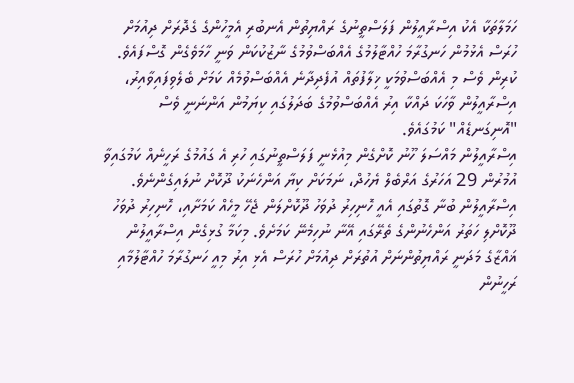ހަމަލާތަކާ އެކު އިސްރާއީލުން ފަލަސްތީނުގެ ރައްޔިތުން އެނބުރި އެމީހުންގެ ގެދޮރަށް ދިއުމަށް ހުރަސް އެޅުމުން ހަނގުރާމަ ހުއްޓާލުމުގެ އެއްބަސްވުމުގެ ނާޒުކުކަން ވަނީ ހާމަވެގެން ގޮސްފައެވެ.
ކުރިން ވެސް މި އެއްބަސްވުމަކީ ޚިލާފުތައް އުފެދިދާނެ އެއްބަސްވުމެއް ކަމަށް ބެލެވިފައިވާއިރު، އިސްރާއީލުން ވާހަކަ ދައްކާ އިރު އެއްބަސްވުމުގެ ބަދަލުގައި ކިޔަމުން އަންނަނީ ވެސް "އޮނިގަނޑެއް" ކަމުގައެވެ.
އިސްރާއީލުން މައްސަލަ ހޫނު ކޮށްގެން މިއުޅެނީ ފަލަސްތީނުގައި ހުރި އެ ގައުމުގެ ރަހީނެއް ކަމުގައިވާ އުމުރުން 29 އަހަރުގެ އަރްބެލް ޔެހުދް، ނަމަކަށް ކިޔާ އަންހެނަކު ދޫކޮށް ނުލައިގެންނެވެ. އިސްރާއީލުން ބުނާ ގޮތުގައި އެއީ ހޮނިހިރު ދުވަހު ދޫކޮށްލަން ޖެހޭ މީހެއް ކަމަށާއި، ހޮނިހިރު ދުވަހު ދޫކޮށްލި ހަތަރު އަންހެނުންގެ ތެރޭގައި އޭނާ ނުހިމެނޭ ކަމަށެވެ. މިކަމާ ގުޅިގެން އިސްރާއީލުން ޣައްޒާގެ މަދަނީ ރައްޔިތުންނަށް އުތުރަށް ދިއުމަށް ހުރަސް އެޅި އިރު މިއީ ހަނގުރާމަ ހުއްޓާލުމާއި ރަހީނުން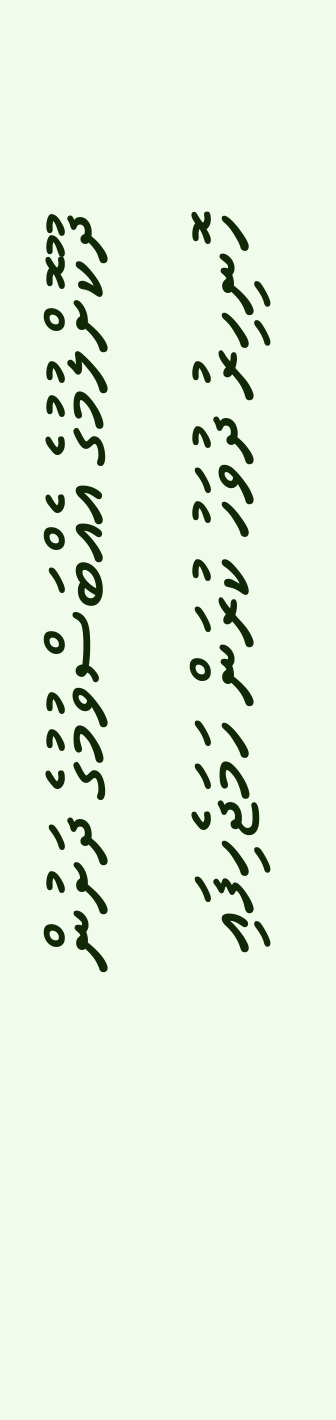ދޫކޮށްލުމުގެ އެއްބަސްވުމުގެ ދަށުން ހޮނިހިރު ދުވަހު ކުރަން ހަމަޖެހިފައި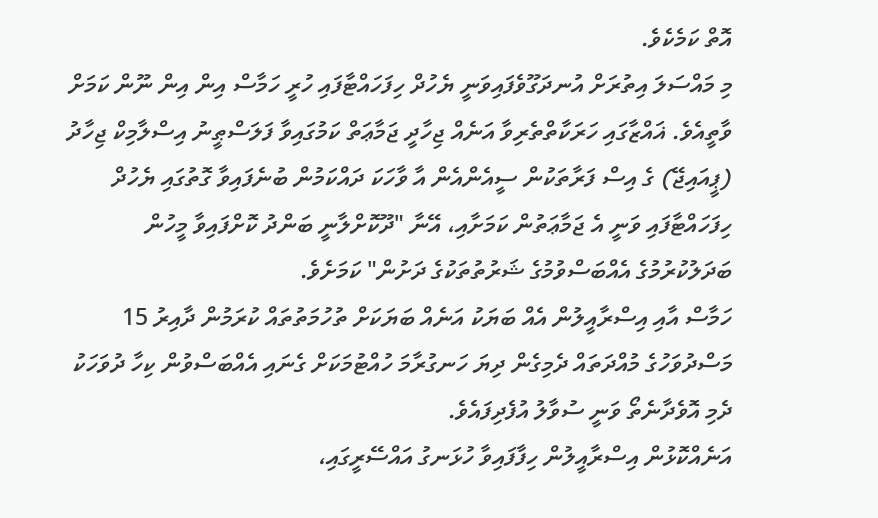އޮތް ކަމެކެވެ.
މި މައްސަލަ އިތުރަށް އުނދަގޫވެފައިވަނީ ޔެހުދް ހިފަހައްޓާފައި ހުރީ ހަމާސް އިން އިން ނޫން ކަމަށް ވާތީއެވެ. ޣައްޒާގައި ހަރަކާތްތެރިވާ އަނެއް ޖިހާދީ ޖަމާޢަތް ކަމުގައިވާ ފަލަސްޠީނު އިސްލާމިކް ޖިހާދު (ޕީއައިޖޭ) ގެ އިސް ފަރާތަކުން ސީއެންއެން އާ ވާހަކަ ދައްކަމުން ބުނެފައިވާ ގޮތުގައި ޔެހުދް ހިފަހައްޓާފައި ވަނީ އެ ޖަމާޢަތުން ކަމަށާއި، އޭނާ "ދޫކޮށްލާނީ ބަންދު ކޮށްފައިވާ މީހުން ބަދަލުކުރުމުގެ އެއްބަސްވުމުގެ ޝަރުތުތަކުގެ ދަށުން" ކަމަށެވެ.
ހަމާސް އާއި އިސްރާއީލުން އެއް ބަޔަކު އަނެއް ބަޔަކަށް ތުހުމަތުތައް ކުރަމުން ދާއިރު 15 މަސްދުވަހުގެ މުއްދަތައް ދެމިގެން ދިޔަ ހަނގުރާމަ ހުއްޓުމަކަށް ގެނައި އެއްބަސްވުން ކިހާ ދުވަހަކު ދެމި އޮވެދާނެތޯ ވަނީ ސުވާލު އުފެދިފައެވެ.
އަނެއްކޮޅުން އިސްރާއީލުން ހިފާފައިވާ ހުޅަނގު އައްސޭރީގައި،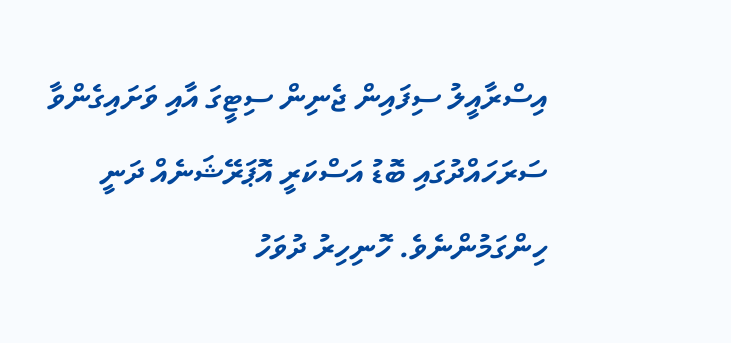އިސްރާއީލު ސިފައިން ޖެނިން ސިޓީގަ އާއި ވަށައިގެންވާ ސަރަހައްދުގައި ބޮޑު އަސްކަރީ އޮޕަރޭޝަނެއް ދަނީ ހިންގަމުންނެވެ. ހޮނިހިރު ދުވަހު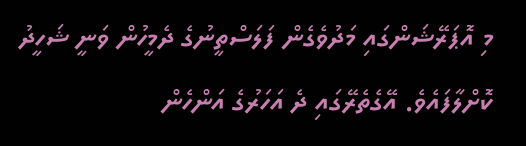މި އޮޕަރޭޝަންގައި މަދުވެގެން ފަލަސްތީނުގެ ދެމީހުން ވަނީ ޝަހީދު ކޮށްލާފައެވެ. އޭގެތެރޭގައި ދެ އަހަރުގެ އަންހެން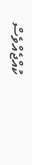ކުއްޖެއްވެސް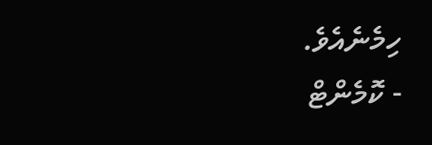ހިމެނެއެވެ.
- ކޮމެންޓް